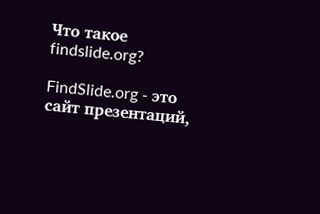Что такое findslide.org?

FindSlide.org - это сайт презентаций,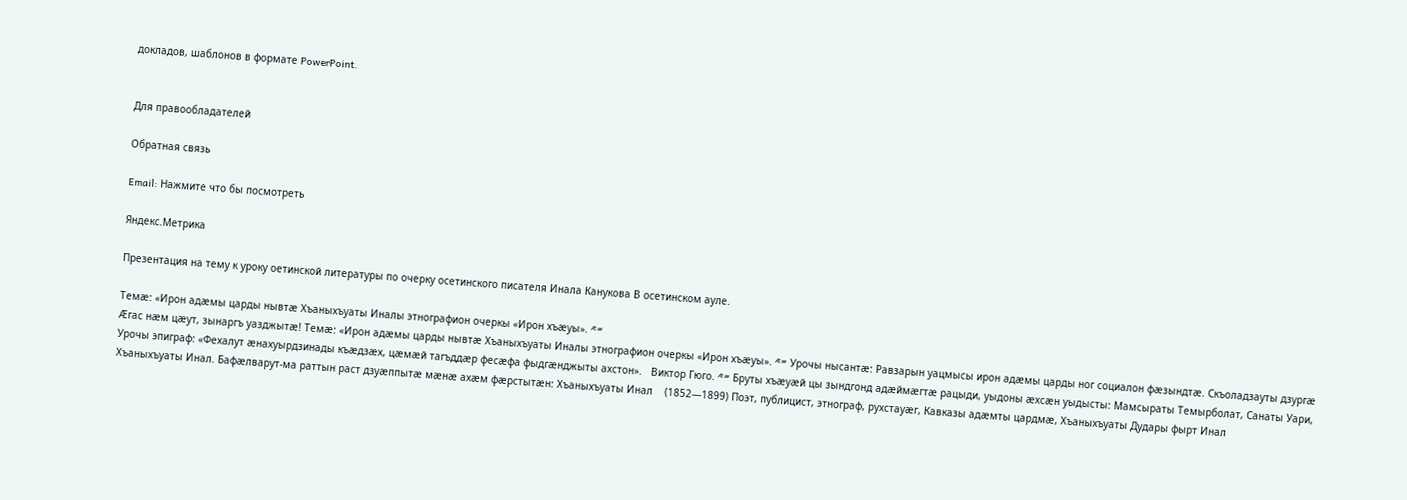докладов, шаблонов в формате PowerPoint.


Для правообладателей

Обратная связь

Email: Нажмите что бы посмотреть

Яндекс.Метрика

Презентация на тему к уроку оетинской литературы по очерку осетинского писателя Инала Канукова В осетинском ауле.

Темæ: «Ирон адæмы царды нывтæ Хъаныхъуаты Иналы этнографион очеркы «Ирон хъæуы». ᴭᵆ
Æгас нæм цæут, зынаргъ уазджытæ! Темæ: «Ирон адæмы царды нывтæ Хъаныхъуаты Иналы этнографион очеркы «Ирон хъæуы». ᴭᵆ Урочы нысантæ: Равзарын уацмысы ирон адæмы царды ног социалон фæзындтæ. Скъоладзауты дзургæ Урочы эпиграф: «Фехалут æнахуырдзинады къæдзæх, цæмæй тагъддæр фесæфа фыдгæнджыты ахстон».   Виктор Гюго. ᴭᵆ Бруты хъæуæй цы зындгонд адæймæгтæ рацыди, уыдоны æхсæн уыдысты: Мамсыраты Темырболат, Санаты Уари, Хъаныхъуаты Инал. Бафæлварут-ма раттын раст дзуæппытæ мæнæ ахæм фæрстытæн: Хъаныхъуаты Инал    (1852—1899) Поэт, публицист, этнограф, рухстауæг, Кавказы адæмты цардмæ, Хъаныхъуаты Дудары фырт Инал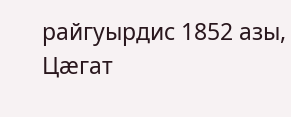райгуырдис 1852 азы, Цæгат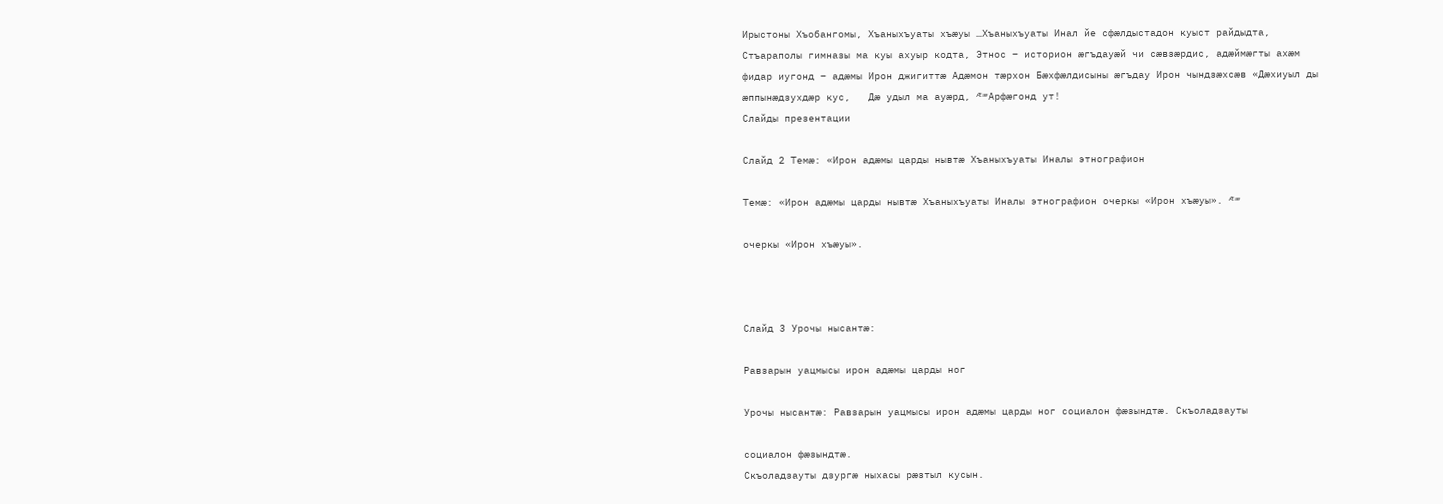Ирыстоны Хъобангомы, Хъаныхъуаты хъæуы …Хъаныхъуаты Инал йе сфæлдыстадон куыст райдыдта, Стъараполы гимназы ма куы ахуыр кодта, Этнос – историон æгъдауæй чи сæвзæрдис, адæймæгты ахæм фидар иугонд – адæмы Ирон джигиттæ Адæмон тæрхон Бæхфæлдисыны æгъдау Ирон чындзæхсæв «Дæхиуыл ды æппынæдзухдæр кус,   Дæ удыл ма ауæрд, ᴭᵆАрфæгонд ут!
Слайды презентации

Слайд 2 Темæ: «Ирон адæмы царды нывтæ Хъаныхъуаты Иналы этнографион

Темæ: «Ирон адæмы царды нывтæ Хъаныхъуаты Иналы этнографион очеркы «Ирон хъæуы». ᴭᵆ

очеркы «Ирон хъæуы».



Слайд 3 Урочы нысантæ:

Равзарын уацмысы ирон адæмы царды ног

Урочы нысантæ: Равзарын уацмысы ирон адæмы царды ног социалон фæзындтæ. Скъоладзауты

социалон фæзындтæ.
Скъоладзауты дзургæ ныхасы рæзтыл кусын.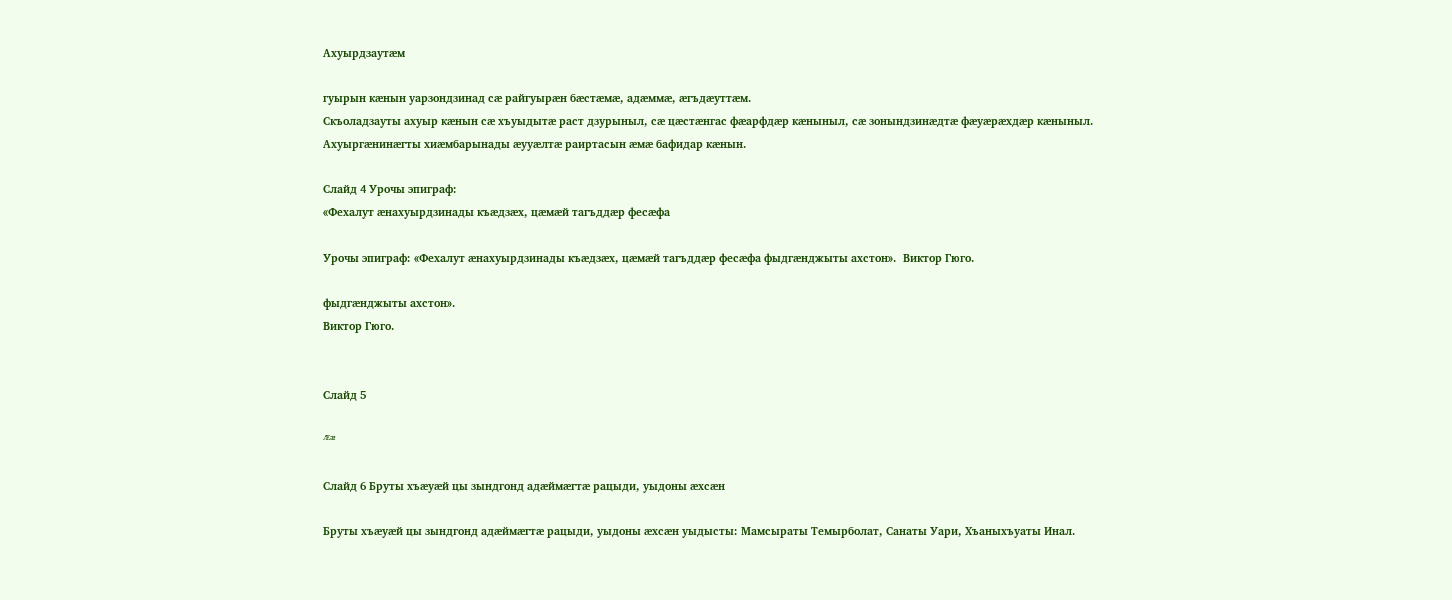Ахуырдзаутæм

гуырын кæнын уарзондзинад сæ райгуырæн бæстæмæ, адæммæ, æгъдæуттæм.
Скъоладзауты ахуыр кæнын сæ хъуыдытæ раст дзурыныл, сæ цæстæнгас фæарфдæр кæныныл, сæ зонындзинæдтæ фæуæрæхдæр кæныныл.
Ахуыргæнинæгты хиæмбарынады æууæлтæ раиртасын æмæ бафидар кæнын.

Слайд 4 Урочы эпиграф:
«Фехалут æнахуырдзинады къæдзæх, цæмæй тагъддæр фесæфа

Урочы эпиграф: «Фехалут æнахуырдзинады къæдзæх, цæмæй тагъддæр фесæфа фыдгæнджыты ахстон».  Виктор Гюго.

фыдгæнджыты ахстон».
Виктор Гюго.


Слайд 5

ᴭᵆ

Слайд 6 Бруты хъæуæй цы зындгонд адæймæгтæ рацыди, уыдоны æхсæн

Бруты хъæуæй цы зындгонд адæймæгтæ рацыди, уыдоны æхсæн уыдысты: Мамсыраты Темырболат, Санаты Уари, Хъаныхъуаты Инал.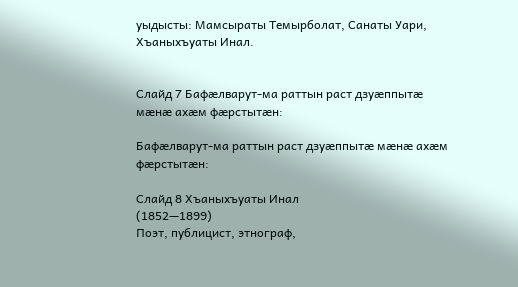уыдысты: Мамсыраты Темырболат, Санаты Уари, Хъаныхъуаты Инал.


Слайд 7 Бафæлварут-ма раттын раст дзуæппытæ мæнæ ахæм фæрстытæн:

Бафæлварут-ма раттын раст дзуæппытæ мæнæ ахæм фæрстытæн:

Слайд 8 Хъаныхъуаты Инал
(1852—1899)
Поэт, публицист, этнограф,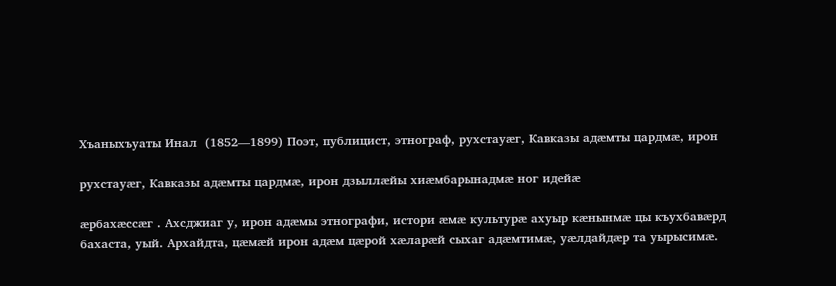Хъаныхъуаты Инал  (1852—1899) Поэт, публицист, этнограф, рухстауæг, Кавказы адæмты цардмæ, ирон

рухстауæг, Кавказы адæмты цардмæ, ирон дзыллæйы хиæмбарынадмæ ног идейæ

æрбахæссæг . Ахсджиаг у, ирон адæмы этнографи, истори æмæ культурæ ахуыр кæнынмæ цы къухбавæрд бахаста, уый. Архайдта, цæмæй ирон адæм цæрой хæларæй сыхаг адæмтимæ, уæлдайдæр та уырысимæ.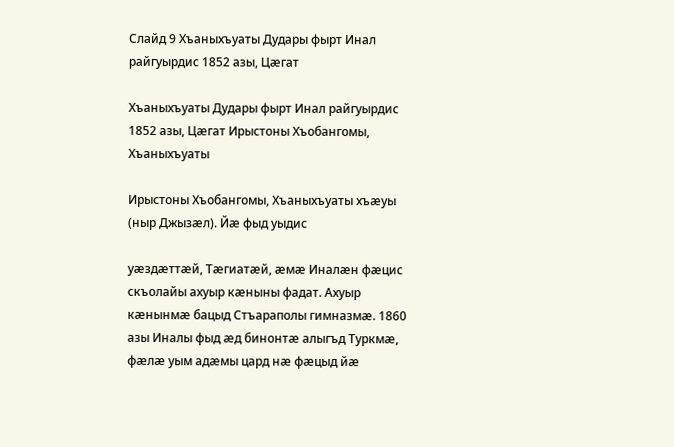Слайд 9 Хъаныхъуаты Дудары фырт Инал райгуырдис 1852 азы, Цæгат

Хъаныхъуаты Дудары фырт Инал райгуырдис 1852 азы, Цæгат Ирыстоны Хъобангомы, Хъаныхъуаты

Ирыстоны Хъобангомы, Хъаныхъуаты хъæуы (ныр Джызæл). Йæ фыд уыдис

уæздæттæй, Тæгиатæй, æмæ Иналæн фæцис скъолайы ахуыр кæныны фадат. Ахуыр кæнынмæ бацыд Стъараполы гимназмæ. 1860 азы Иналы фыд æд бинонтæ алыгъд Туркмæ, фæлæ уым адæмы цард нæ фæцыд йæ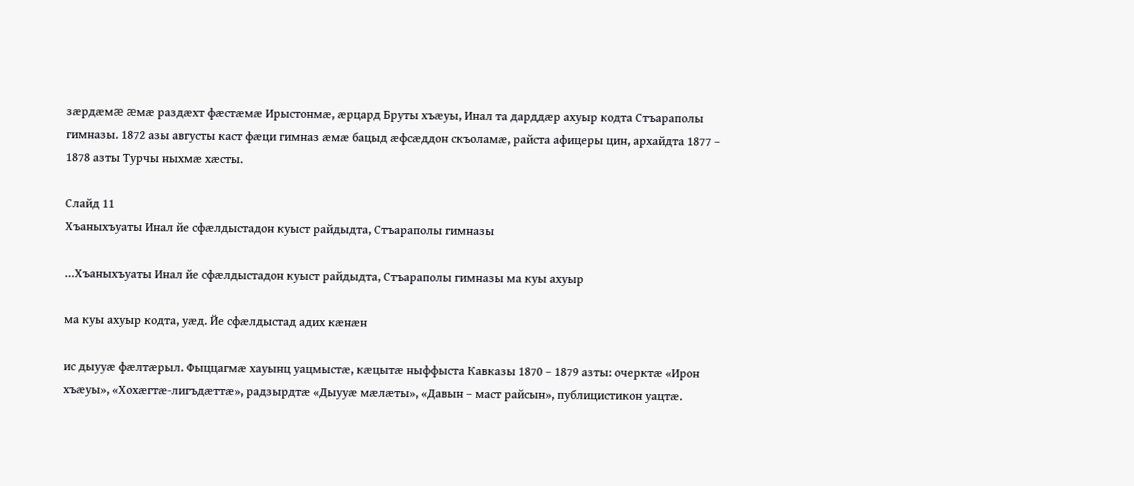зæрдæмæ æмæ раздæхт фæстæмæ Ирыстонмæ, æрцард Бруты хъæуы, Инал та дарддæр ахуыр кодта Стъараполы гимназы. 1872 азы августы каст фæци гимназ æмæ бацыд æфсæддон скъоламæ, райста афицеры цин, архайдта 1877 – 1878 азты Турчы ныхмæ хæсты.

Слайд 11
Хъаныхъуаты Инал йе сфæлдыстадон куыст райдыдта, Стъараполы гимназы

…Хъаныхъуаты Инал йе сфæлдыстадон куыст райдыдта, Стъараполы гимназы ма куы ахуыр

ма куы ахуыр кодта, уæд. Йе сфæлдыстад адих кæнæн

ис дыууæ фæлтæрыл. Фыццагмæ хауынц уацмыстæ, кæцытæ ныффыста Кавказы 1870 – 1879 азты: очерктæ «Ирон хъæуы», «Хохæгтæ-лигъдæттæ», радзырдтæ «Дыууæ мæлæты», «Давын – маст райсын», публицистикон уацтæ.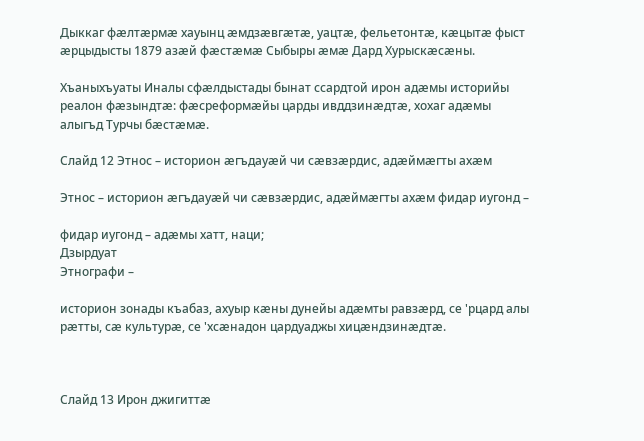Дыккаг фæлтæрмæ хауынц æмдзæвгæтæ, уацтæ, фельетонтæ, кæцытæ фыст æрцыдысты 1879 азæй фæстæмæ Сыбыры æмæ Дард Хурыскæсæны.

Хъаныхъуаты Иналы сфæлдыстады бынат ссардтой ирон адæмы историйы реалон фæзындтæ: фæсреформæйы царды ивддзинæдтæ, хохаг адæмы алыгъд Турчы бæстæмæ.

Слайд 12 Этнос – историон æгъдауæй чи сæвзæрдис, адæймæгты ахæм

Этнос – историон æгъдауæй чи сæвзæрдис, адæймæгты ахæм фидар иугонд –

фидар иугонд – адæмы хатт, наци;
Дзырдуат
Этнографи –

историон зонады къабаз, ахуыр кæны дунейы адæмты равзæрд, се 'рцард алы рæтты, сæ культурæ, се 'хсæнадон цардуаджы хицæндзинæдтæ.



Слайд 13 Ирон джигиттæ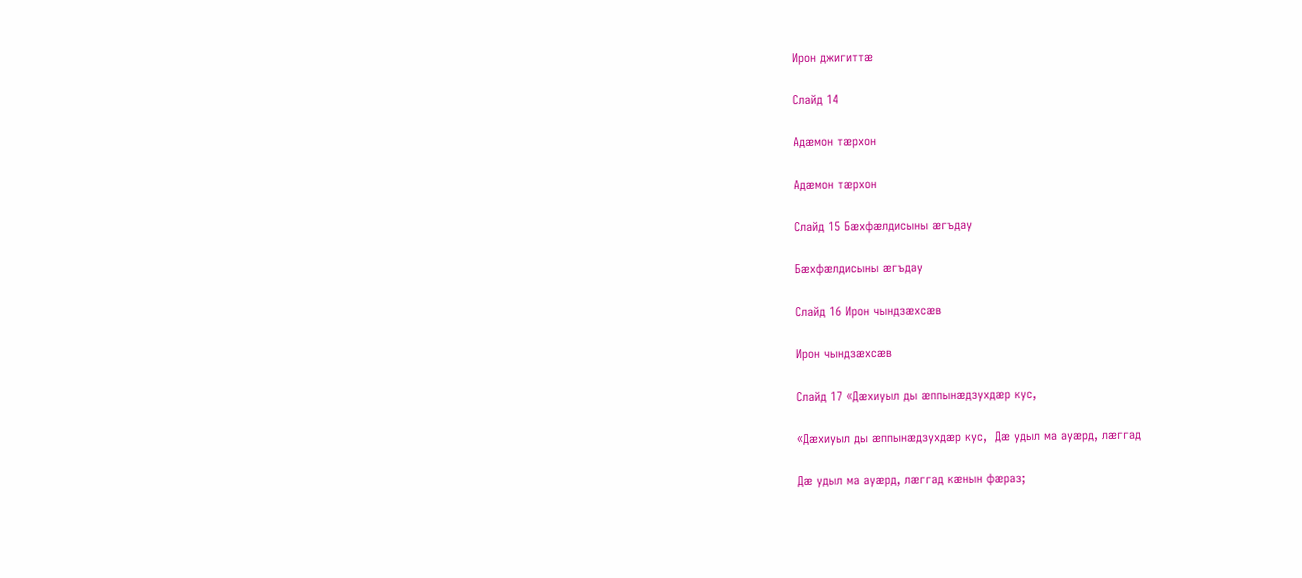Ирон джигиттæ

Слайд 14

Адæмон тæрхон

Адæмон тæрхон

Слайд 15 Бæхфæлдисыны æгъдау

Бæхфæлдисыны æгъдау

Слайд 16 Ирон чындзæхсæв

Ирон чындзæхсæв

Слайд 17 «Дæхиуыл ды æппынæдзухдæр кус,

«Дæхиуыл ды æппынæдзухдæр кус,  Дæ удыл ма ауæрд, лæггад

Дæ удыл ма ауæрд, лæггад кæнын фæраз;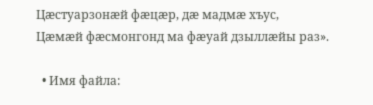Цæстуарзонæй фæцæр, дæ мадмæ хъус,
Цæмæй фæсмонгонд ма фæуай дзыллæйы раз».

  • Имя файла: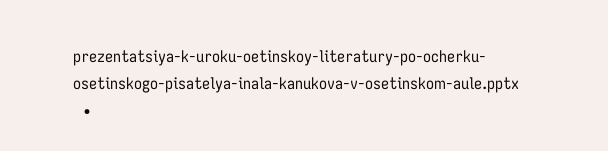prezentatsiya-k-uroku-oetinskoy-literatury-po-ocherku-osetinskogo-pisatelya-inala-kanukova-v-osetinskom-aule.pptx
  •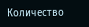Количество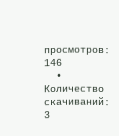просмотров: 146
  • Количество скачиваний: 3